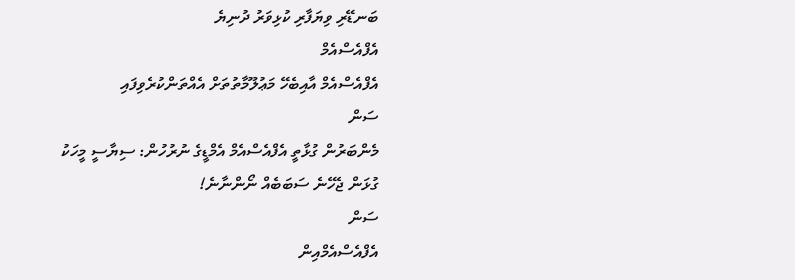ބަނޑޭރި ވިޔަފާރި ކުޅިވަރު ދުނިޔެ
އެފްއެސްއެމް
އެފްއެސްއެމް އާއިބެހޭ މަޢުލޫމާތުތަށް އެއްތަންކުރެވިފައި
ސަން
މެންބަރުން ގުޅާތީ އެފްއެސްއެމް އެމްޑީގެ ނުރުހުން: ސިޔާސީ މީހަކު ގުޅަން ޖެހޭނެ ސަބަބެއް ނޯންނާނެ!
ސަން
އެފްއެސްއެމްއިން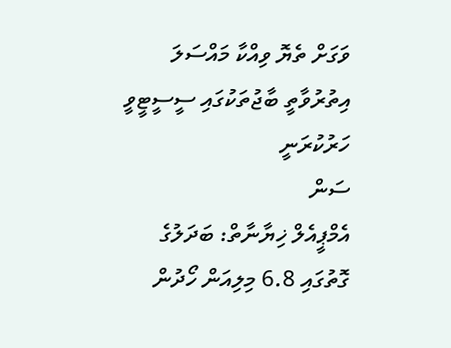ވަގަށް ތެޔޮ ވިއްކާ މައްސަލަ އިތުރުވާތީ ބާޖުތަކުގައި ސީސީޓީވީ ހަރުކުރަނީ
ސަން
އެމްޕީއެލް ޚިޔާނާތް: ބަދަލުގެ ގޮތުގައި 6.8 މިލިއަން ހޯދުން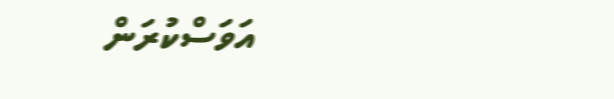އަވަސްކުރަން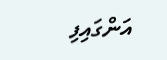އަންގައިފި